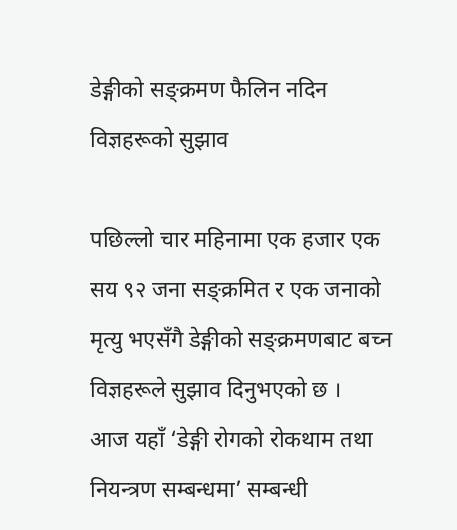डेङ्गीको सङ्क्रमण फैलिन नदिन विज्ञहरूको सुझाव

पछिल्लो चार महिनामा एक हजार एक सय ९२ जना सङ्क्रमित र एक जनाको मृत्यु भएसँगै डेङ्गीको सङ्क्रमणबाट बच्न विज्ञहरूले सुझाव दिनुभएको छ ।
आज यहाँ ‘डेङ्गी रोगको रोकथाम तथा नियन्त्रण सम्बन्धमा’ सम्बन्धी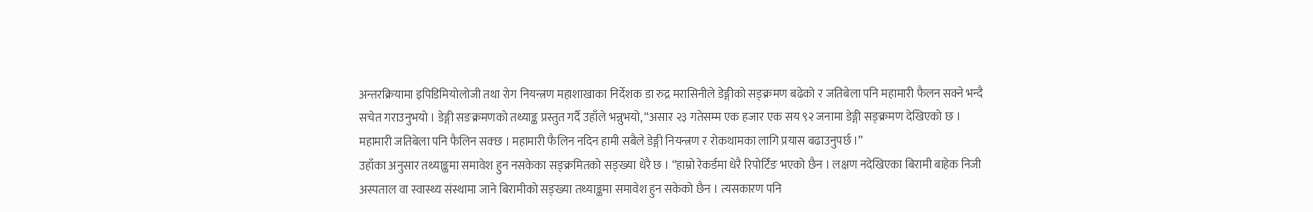अन्तरक्रियामा इपिडिमियोलोजी तथा रोग नियन्त्रण महाशाखाका निर्देशक डा रुद्र मरासिनीले डेङ्गीको सङ्क्रमण बढेको र जतिबेला पनि महामारी फैलन सक्ने भन्दै सचेत गराउनुभयो । डेङ्गी सङक्रमणको तथ्याङ्क प्रस्तुत गर्दै उहाँले भन्नुभयो, “असार २३ गतेसम्म एक हजार एक सय ९२ जनामा डेङ्गी सङ्क्रमण देखिएको छ । महामारी जतिबेला पनि फैलिन सक्छ । महामारी फैलिन नदिन हामी सबैले डेङ्गी नियन्त्रण र रोकथामका लागि प्रयास बढाउनुपर्छ ।”
उहाँका अनुसार तथ्याङ्कमा समावेश हुन नसकेका सङ्क्रमितको सङ्ख्या धेरै छ । “हाम्रो रेकर्डमा धेरै रिपोर्टिङ भएको छैन । लक्षण नदेखिएका बिरामी बाहेक निजी अस्पताल वा स्वास्थ्य संस्थामा जाने बिरामीको सङ्ख्या तथ्याङ्कमा समावेश हुन सकेको छैन । त्यसकारण पनि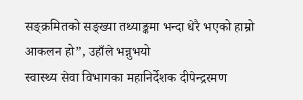सङ्क्रमितको सङ्ख्या तथ्याङ्कमा भन्दा धेरै भएको हाम्रो आकलन हो”, उहाँले भन्नुभयो
स्वास्थ्य सेवा विभागका महानिर्देशक दीपेन्द्ररमण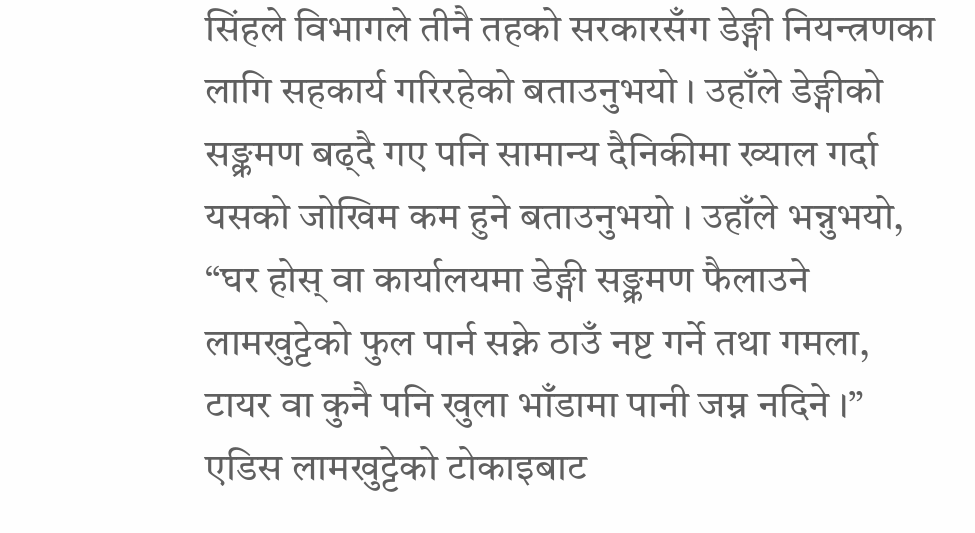सिंहले विभागले तीनै तहको सरकारसँग डेङ्गी नियन्त्रणका लागि सहकार्य गरिरहेको बताउनुभयो । उहाँले डेङ्गीको सङ्क्रमण बढ्दै गए पनि सामान्य दैनिकीमा ख्याल गर्दा यसको जोखिम कम हुने बताउनुभयो । उहाँले भन्नुभयो, “घर होस् वा कार्यालयमा डेङ्गी सङ्क्रमण फैलाउने लामखुट्टेको फुल पार्न सक्ने ठाउँ नष्ट गर्ने तथा गमला, टायर वा कुनै पनि खुला भाँडामा पानी जम्न नदिने ।”
एडिस लामखुट्टेको टोकाइबाट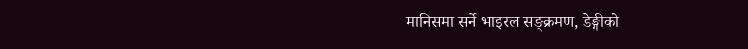मानिसमा सर्ने भाइरल सङ्क्रमण, डेङ्गीको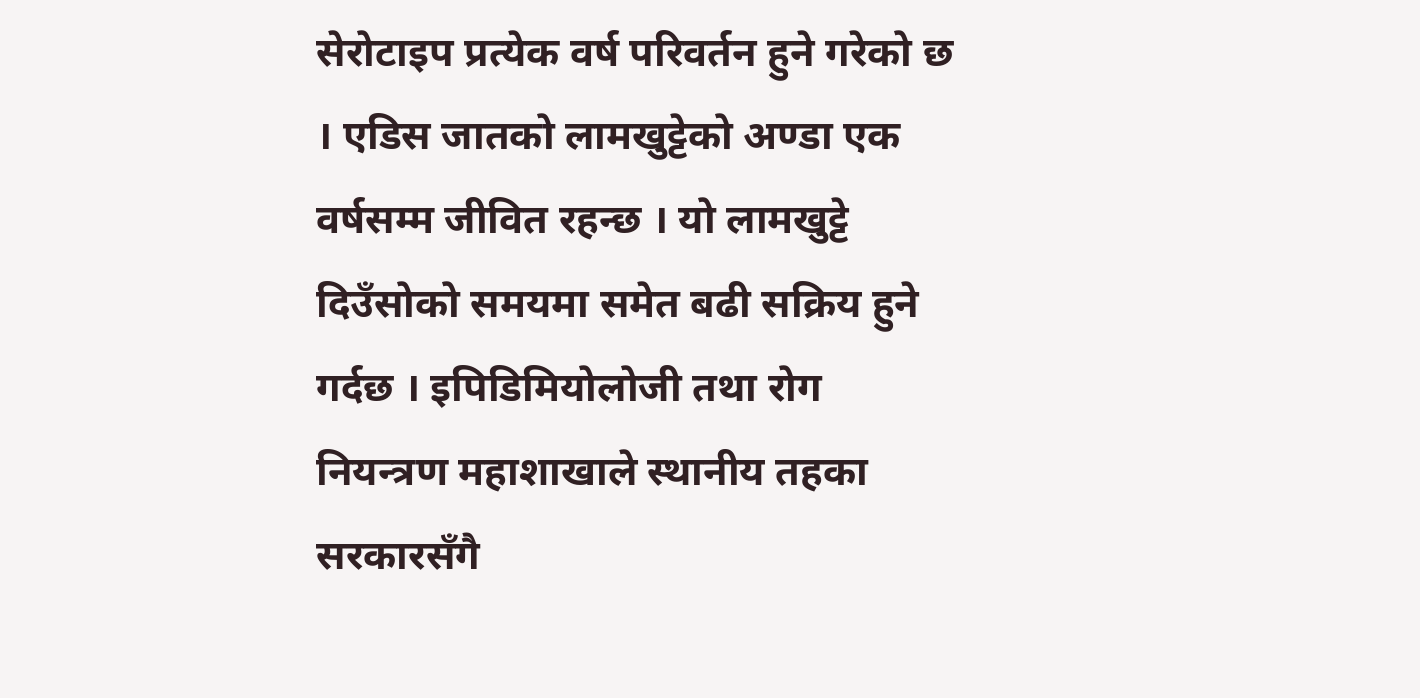सेरोटाइप प्रत्येक वर्ष परिवर्तन हुने गरेको छ । एडिस जातको लामखुट्टेको अण्डा एक वर्षसम्म जीवित रहन्छ । यो लामखुट्टे दिउँसोको समयमा समेत बढी सक्रिय हुने गर्दछ । इपिडिमियोलोजी तथा रोग नियन्त्रण महाशाखाले स्थानीय तहका सरकारसँगै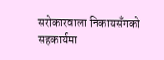सरोकारवाला निकायसँगको सहकार्यमा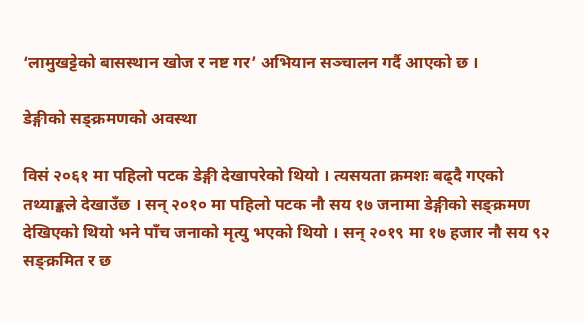‘लामुखट्टेको बासस्थान खोज र नष्ट गर’ अभियान सञ्चालन गर्दै आएको छ ।

डेङ्गीको सङ्क्रमणको अवस्था

विसं २०६१ मा पहिलो पटक डेङ्गी देखापरेको थियो । त्यसयता क्रमशः बढ्दै गएको तथ्याङ्कले देखाउँछ । सन् २०१० मा पहिलो पटक नौ सय १७ जनामा डेङ्गीको सङ्क्रमण देखिएको थियो भने पाँच जनाको मृत्यु भएको थियो । सन् २०१९ मा १७ हजार नौ सय ९२ सङ्क्रमित र छ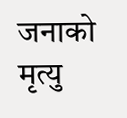जनाको मृत्यु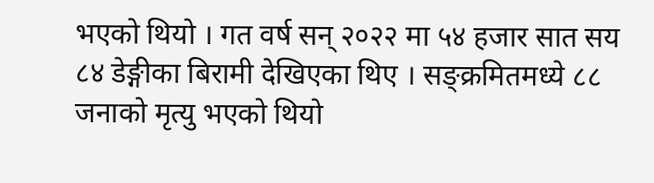भएको थियो । गत वर्ष सन् २०२२ मा ५४ हजार सात सय ८४ डेङ्गीका बिरामी देखिएका थिए । सङ्क्रमितमध्ये ८८ जनाको मृत्यु भएको थियो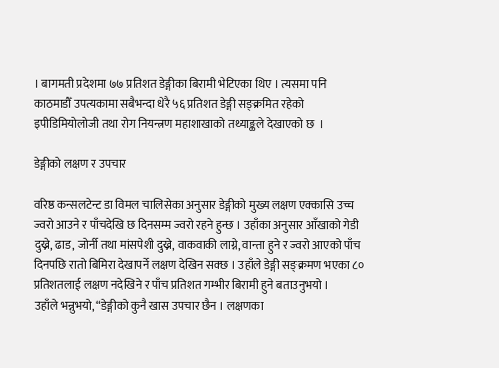। बागमती प्रदेशमा ७७ प्रतिशत डेङ्गीका बिरामी भेटिएका थिए । त्यसमा पनि काठमाडौँ उपत्यकामा सबैभन्दा धेरै ५६ प्रतिशत डेङ्गी सङ्क्रमित रहेको इपीडिमियोलोजी तथा रोग नियन्त्रण महाशाखाको तथ्याङ्कले देखाएको छ  ।

डेङ्गीको लक्षण र उपचार

वरिष्ठ कन्सलटेन्ट डा विमल चालिसेका अनुसार डेङ्गीको मुख्य लक्षण एक्कासि उच्च ज्वरो आउने र पाँचदेखि छ दिनसम्म ज्वरो रहने हुन्छ । उहाँका अनुसार आँखाको गेडी दुख्ने, ढाड, जोर्नी तथा मांसपेशी दुख्ने, वाकवाकी लाग्ने, वान्ता हुने र ज्वरो आएको पाँच दिनपछि रातो बिमिरा देखापर्ने लक्षण देखिन सक्छ । उहाँले डेङ्गी सङ्क्रमण भएका ८० प्रतिशतलाई लक्षण नदेखिने र पाँच प्रतिशत गम्भीर बिरामी हुने बताउनुभयो ।
उहाँले भन्नुभयो, “डेङ्गीको कुनै खास उपचार छैन । लक्षणका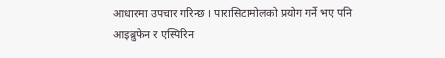आधारमा उपचार गरिन्छ । पारासिटामोलको प्रयोग गर्ने भए पनि आइब्रुफेन र एस्पिरिन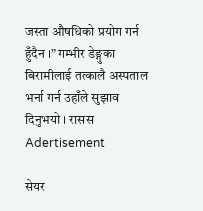जस्ता औषधिको प्रयोग गर्न हुँदैन ।” गम्भीर डेङ्गुका बिरामीलाई तत्कालै अस्पताल भर्ना गर्न उहाँले सुझाव दिनुभयो । रासस
Adertisement

सेयर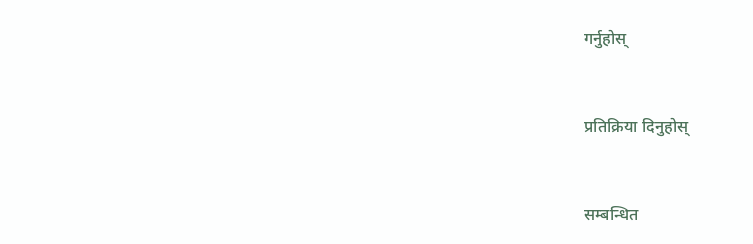गर्नुहोस्



प्रतिक्रिया दिनुहोस्



सम्बन्धित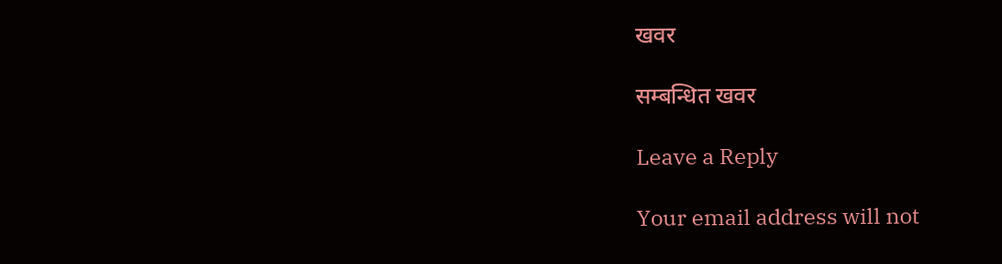खवर

सम्बन्धित खवर

Leave a Reply

Your email address will not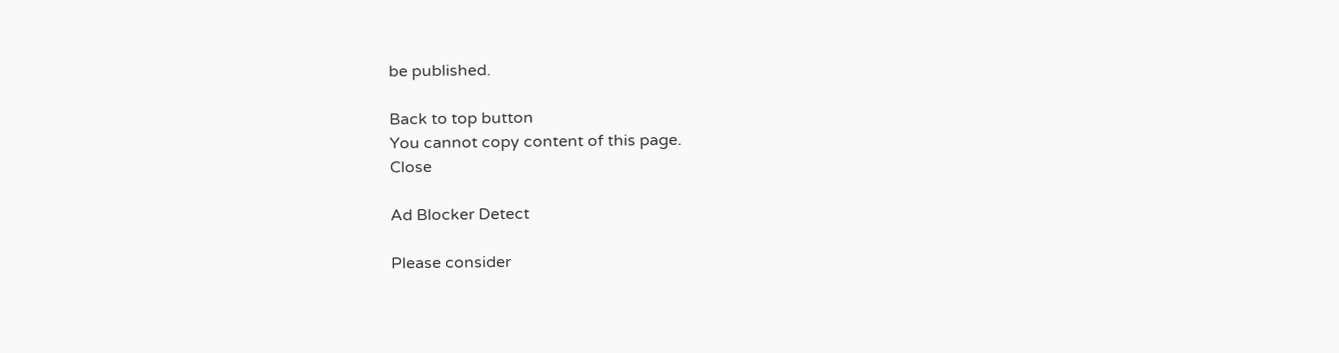be published.

Back to top button
You cannot copy content of this page.
Close

Ad Blocker Detect

Please consider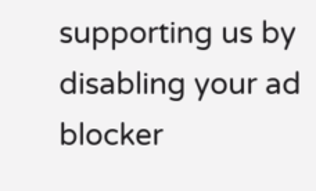supporting us by disabling your ad blocker